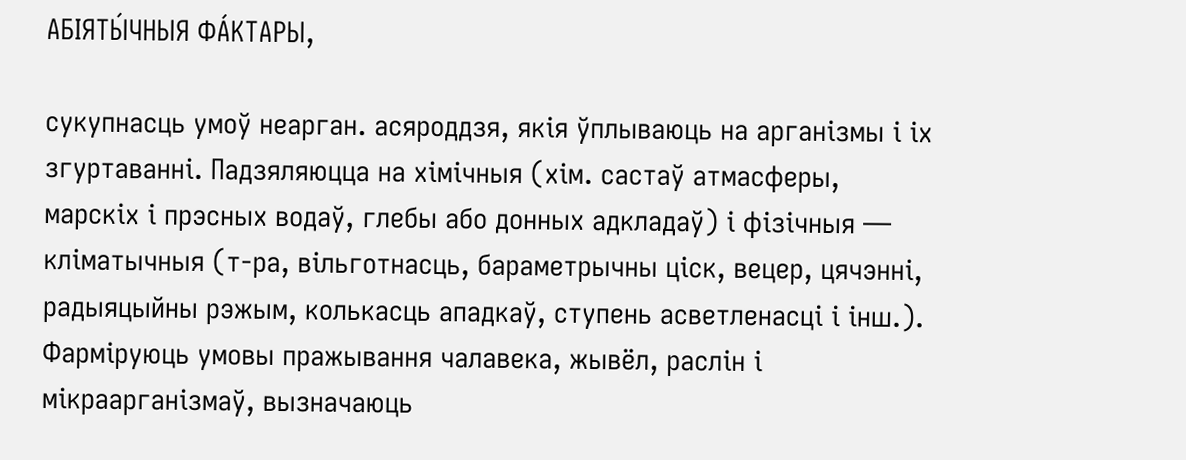АБІЯТЫ́ЧНЫЯ ФА́КТАРЫ,

сукупнасць умоў неарган. асяроддзя, якія ўплываюць на арганізмы і іх згуртаванні. Падзяляюцца на хімічныя (хім. састаў атмасферы, марскіх і прэсных водаў, глебы або донных адкладаў) і фізічныя — кліматычныя (т-ра, вільготнасць, бараметрычны ціск, вецер, цячэнні, радыяцыйны рэжым, колькасць ападкаў, ступень асветленасці і інш.). Фарміруюць умовы пражывання чалавека, жывёл, раслін і мікраарганізмаў, вызначаюць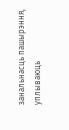занальнасць пашырэння, уплываюць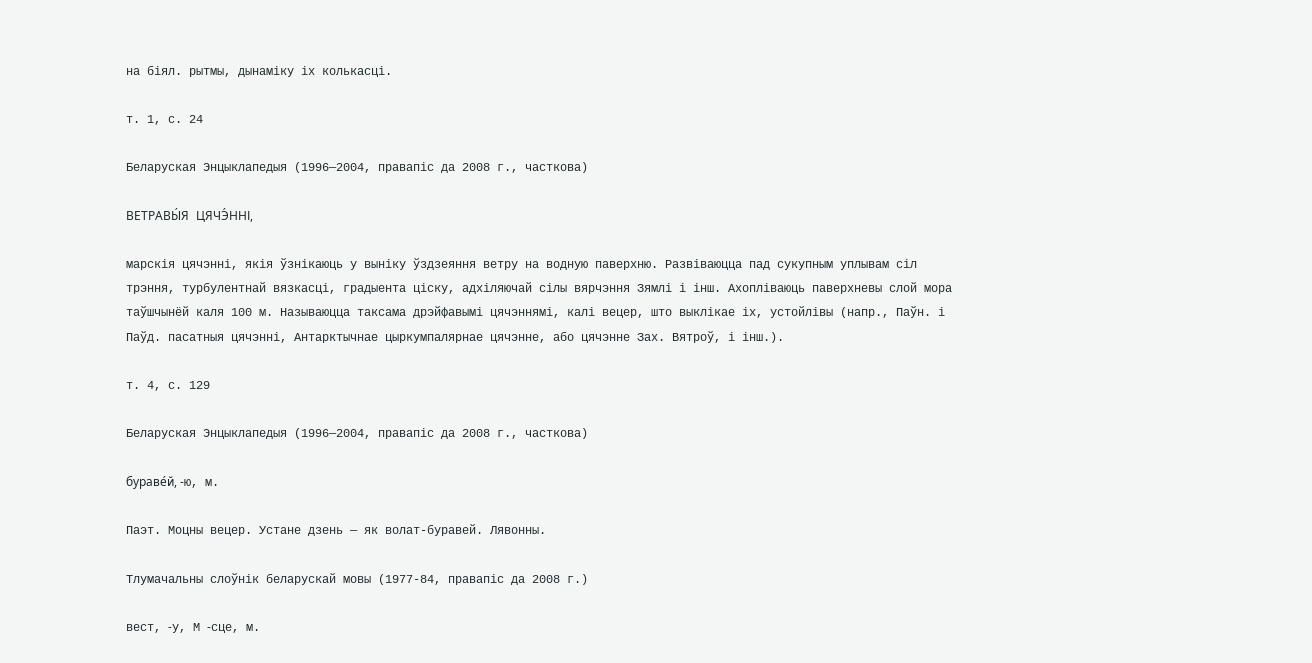на біял. рытмы, дынаміку іх колькасці.

т. 1, с. 24

Беларуская Энцыклапедыя (1996—2004, правапіс да 2008 г., часткова)

ВЕТРАВЫ́Я ЦЯЧЭ́ННІ,

марскія цячэнні, якія ўзнікаюць у выніку ўздзеяння ветру на водную паверхню. Развіваюцца пад сукупным уплывам сіл трэння, турбулентнай вязкасці, градыента ціску, адхіляючай сілы вярчэння Зямлі і інш. Ахопліваюць паверхневы слой мора таўшчынёй каля 100 м. Называюцца таксама дрэйфавымі цячэннямі, калі вецер, што выклікае іх, устойлівы (напр., Паўн. і Паўд. пасатныя цячэнні, Антарктычнае цыркумпалярнае цячэнне, або цячэнне Зах. Вятроў, і інш.).

т. 4, с. 129

Беларуская Энцыклапедыя (1996—2004, правапіс да 2008 г., часткова)

бураве́й, ‑ю, м.

Паэт. Моцны вецер. Устане дзень — як волат-буравей. Лявонны.

Тлумачальны слоўнік беларускай мовы (1977-84, правапіс да 2008 г.)

вест, ‑у, М ‑сце, м.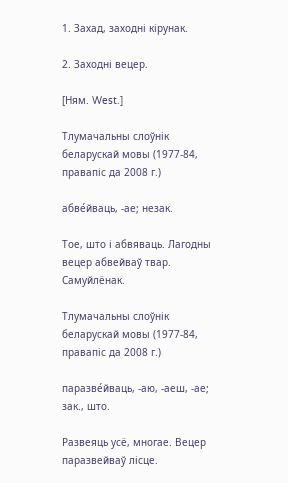1. Захад, заходні кірунак.

2. Заходні вецер.

[Ням. West.]

Тлумачальны слоўнік беларускай мовы (1977-84, правапіс да 2008 г.)

абве́йваць, ‑ае; незак.

Тое, што і абвяваць. Лагодны вецер абвейваў твар. Самуйлёнак.

Тлумачальны слоўнік беларускай мовы (1977-84, правапіс да 2008 г.)

паразве́йваць, ‑аю, ‑аеш, ‑ае; зак., што.

Развеяць усё, многае. Вецер паразвейваў лісце.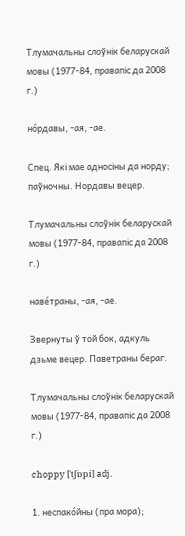Тлумачальны слоўнік беларускай мовы (1977-84, правапіс да 2008 г.)

но́рдавы, ‑ая, ‑ае.

Спец. Які мае адносіны да норду; паўночны. Нордавы вецер.

Тлумачальны слоўнік беларускай мовы (1977-84, правапіс да 2008 г.)

наве́траны, ‑ая, ‑ае.

Звернуты ў той бок, адкуль дзьме вецер. Паветраны бераг.

Тлумачальны слоўнік беларускай мовы (1977-84, правапіс да 2008 г.)

choppy [ˈtʃɒpi] adj.

1. неспако́йны (пра мора);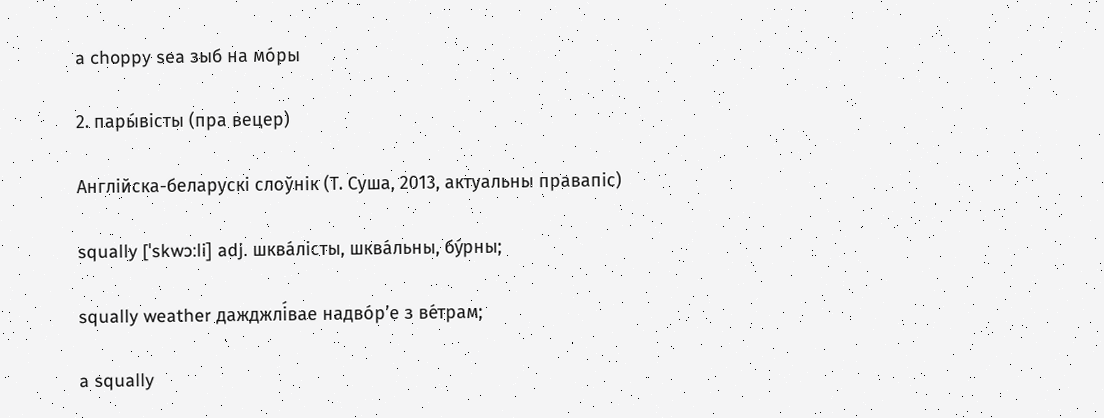a choppy sea зыб на мо́ры

2. пары́вісты (пра вецер)

Англійска-беларускі слоўнік (Т. Суша, 2013, актуальны правапіс)

squally [ˈskwɔ:li] adj. шква́лісты, шква́льны, бу́рны;

squally weather дажджлі́вае надво́р’е з ве́трам;

a squally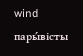wind пары́вісты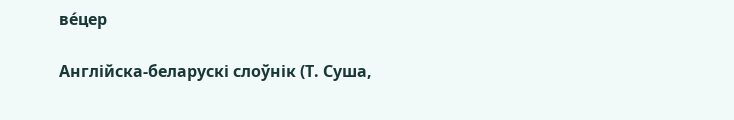ве́цер

Англійска-беларускі слоўнік (Т. Суша,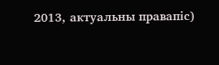2013, актуальны правапіс)